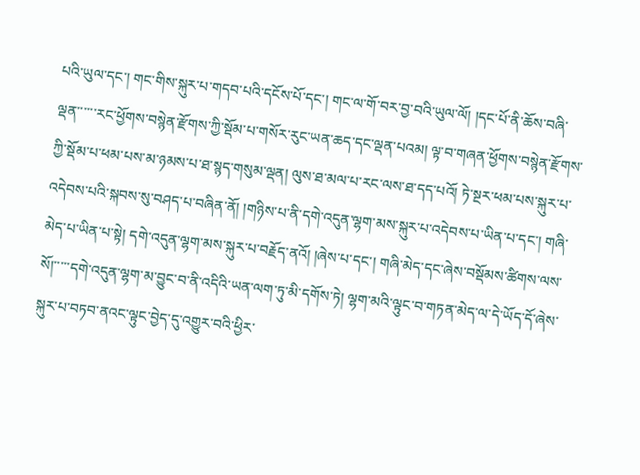པའི་ཡུལ་དང་། གང་གིས་སྐུར་པ་གདབ་པའི་དངོས་པོ་དང་། གང་ལ་གོ་བར་བྱ་བའི་ཡུལ་ལོ། །དང་པོ་ནི་ཆོས་བཞི་ལྡན་་་་་་རང་ཕྱོགས་བསྙེན་རྫོགས་ཀྱི་སྡོམ་པ་གསོར་རུང་ཡན་ཆད་དང་ལྡན་པའམ། ལྟ་བ་གཞན་ཕྱོགས་བསྙེན་རྫོགས་ཀྱི་སྡོམ་པ་ཕམ་པས་མ་ཉམས་པ་ཐ་སྙད་གསུམ་ལྡན། ལུས་ཐ་མལ་པ་རང་ལས་ཐ་དད་པའོ། ཏེ་སྔར་ཕམ་པས་སྐུར་པ་འདེབས་པའི་སྐབས་སུ་བཤད་པ་བཞིན་ནོ། །གཉིས་པ་ནི་དགེ་འདུན་ལྷག་མས་སྐུར་པ་འདེབས་པ་ཡིན་པ་དང་། གཞི་མེད་པ་ཡིན་པ་སྟེ། དགེ་འདུན་ལྷག་མས་སྐུར་པ་བརྗོད་ནའོ། །ཞེས་པ་དང་། གཞི་མེད་དང་ཞེས་བསྡོམས་ཚིགས་ལས་སོ།་་་་་དགེ་འདུན་ལྷག་མ་བྱུང་བ་ནི་འདིའི་ཡན་ལག་ཏུ་མི་དགོས་ཏེ། ལྷག་མའི་ལྟུང་བ་གཏན་མེད་ལ་དེ་ཡོད་དོ་ཞེས་སྐུར་པ་བཏབ་ནའང་ལྟུང་བྱེད་དུ་འགྱུར་བའི་ཕྱིར་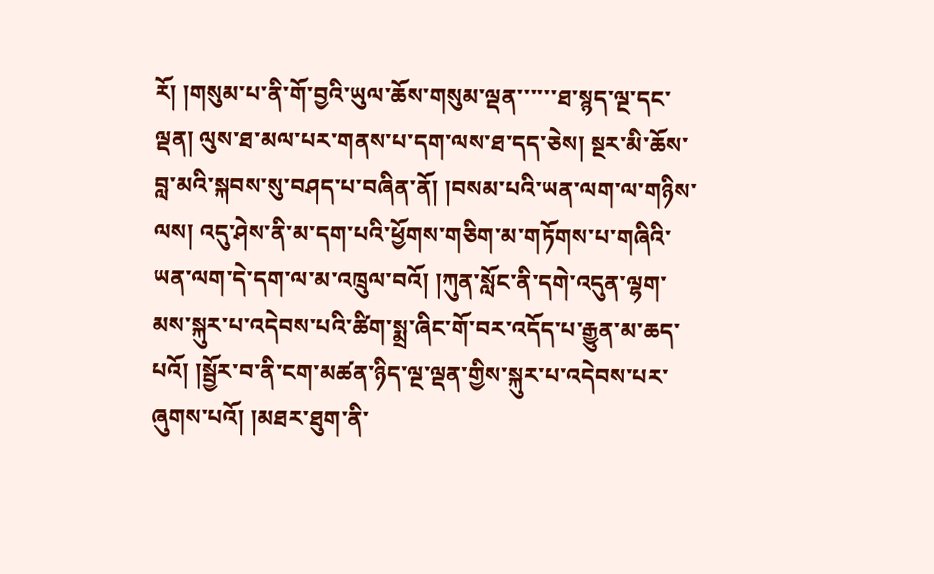རོ། །གསུམ་པ་ནི་གོ་བྱའི་ཡུལ་ཆོས་གསུམ་ལྡན་་་་་་ཐ་སྙད་ལྔ་དང་ལྡན། ལུས་ཐ་མལ་པར་གནས་པ་དག་ལས་ཐ་དད་ཅེས། སྔར་མི་ཆོས་བླ་མའི་སྐབས་སུ་བཤད་པ་བཞིན་ནོ། །བསམ་པའི་ཡན་ལག་ལ་གཉིས་ལས། འདུ་ཤེས་ནི་མ་དག་པའི་ཕྱོགས་གཅིག་མ་གཏོགས་པ་གཞིའི་ཡན་ལག་དེ་དག་ལ་མ་འཁྲུལ་བའོ། །ཀུན་སློང་ནི་དགེ་འདུན་ལྷག་མས་སྐུར་པ་འདེབས་པའི་ཚིག་སྨྲ་ཞིང་གོ་བར་འདོད་པ་རྒྱུན་མ་ཆད་པའོ། །སྦྱོར་བ་ནི་ངག་མཚན་ཉིད་ལྔ་ལྡན་གྱིས་སྐུར་པ་འདེབས་པར་ཞུགས་པའོ། །མཐར་ཐུག་ནི་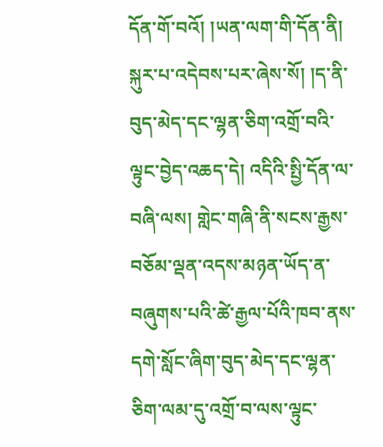དོན་གོ་བའོ། །ཡན་ལག་གི་དོན་ནི། སྐུར་པ་འདེབས་པར་ཞེས་སོ། །ད་ནི་བུད་མེད་དང་ལྷན་ཅིག་འགྲོ་བའི་ལྟུང་བྱེད་འཆད་དེ། འདིའི་སྤྱི་དོན་ལ་བཞི་ལས། གླེང་གཞི་ནི་སངས་རྒྱས་བཅོམ་ལྡན་འདས་མཉན་ཡོད་ན་བཞུགས་པའི་ཚེ་རྒྱལ་པོའི་ཁབ་ནས་དགེ་སློང་ཞིག་བུད་མེད་དང་ལྷན་ཅིག་ལམ་དུ་འགྲོ་བ་ལས་ལྟུང་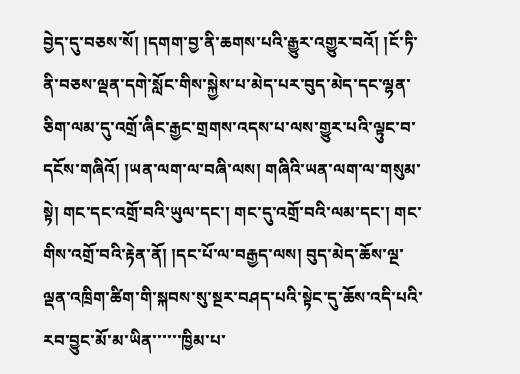བྱེད་དུ་བཅས་སོ། །དགག་བྱ་ནི་ཆགས་པའི་རྒྱུར་འགྱུར་བའོ། །ངོ་ཏི་ནི་བཅས་ལྡན་དགེ་སློང་གིས་སྐྱེས་པ་མེད་པར་བུད་མེད་དང་ལྷན་ཅིག་ལམ་དུ་འགྲོ་ཞིང་རྒྱང་གྲགས་འདས་པ་ལས་གྱུར་པའི་ལྟུང་བ་དངོས་གཞིའོ། །ཡན་ལག་ལ་བཞི་ལས། གཞིའི་ཡན་ལག་ལ་གསུམ་སྟེ། གང་དང་འགྲོ་བའི་ཡུལ་དང་། གང་དུ་འགྲོ་བའི་ལམ་དང་། གང་གིས་འགྲོ་བའི་རྟེན་ནོ། །དང་པོ་ལ་བརྒྱད་ལས། བུད་མེད་ཆོས་ལྔ་ལྡན་འཁྲིག་ཚིག་གི་སྐབས་སུ་སྔར་བཤད་པའི་སྟེང་དུ་ཆོས་འདི་པའི་རབ་བྱུང་མོ་མ་ཡིན་་་་་་ཁྱིམ་པ་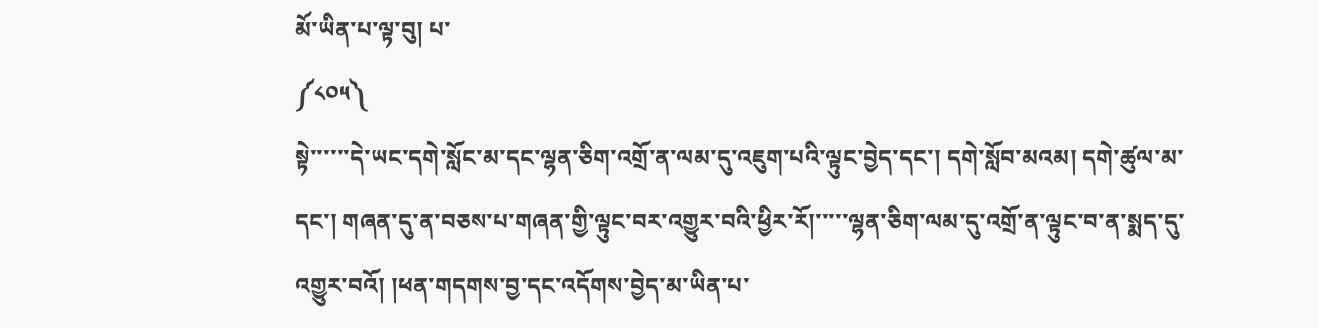མོ་ཡིན་པ་ལྟ་བུ། པ་
༼༨༠༥༽
སྟེ་་་་་་དེ་ཡང་དགེ་སློང་མ་དང་ལྷན་ཅིག་འགྲོ་ན་ལམ་དུ་འཇུག་པའི་ལྟུང་བྱེད་དང་། དགེ་སློབ་མའམ། དགེ་ཚུལ་མ་དང་། གཞན་དུ་ན་བཅས་པ་གཞན་གྱི་ལྟུང་བར་འགྱུར་བའི་ཕྱིར་རོ།་་་་་ལྷན་ཅིག་ལམ་དུ་འགྲོ་ན་ལྟུང་བ་ན་སྨད་དུ་འགྱུར་བའོ། །ཕན་གདགས་བྱ་དང་འདོགས་བྱེད་མ་ཡིན་པ་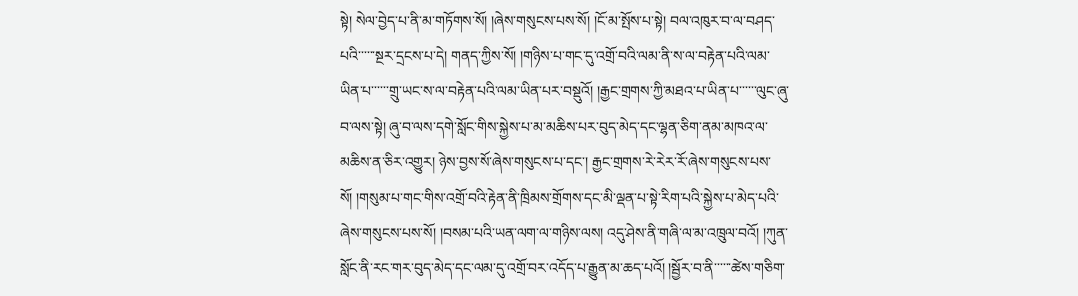སྟེ། སེལ་བྱེད་པ་ནི་མ་གཏོགས་སོ། །ཞེས་གསུངས་པས་སོ། །ངོ་མ་སྤོས་པ་སྟེ། བལ་འཁུར་བ་ལ་བཤད་པའི་་་་་་སྔར་དྲངས་པ་དེ། གནད་ཀྱིས་སོ། །གཉིས་པ་གང་དུ་འགྲོ་བའི་ལམ་ནི་ས་ལ་བརྟེན་པའི་ལམ་ཡིན་པ་་་་་་གྲུ་ཡང་ས་ལ་བརྟེན་པའི་ལམ་ཡིན་པར་བསྡུའོ། །རྒྱང་གྲགས་ཀྱི་མཐའ་པ་ཡིན་པ་་་་་་ལུང་ཞུ་བ་ལས་སྟེ། ཞུ་བ་ལས་དགེ་སློང་གིས་སྐྱེས་པ་མ་མཆིས་པར་བུད་མེད་དང་ལྷན་ཅིག་ནམ་མཁའ་ལ་མཆིས་ན་ཅིར་འགྱུར། ཉེས་བྱས་སོ་ཞེས་གསུངས་པ་དང་། རྒྱང་གྲགས་རེ་རེར་རོ་ཞེས་གསུངས་པས་སོ། །གསུམ་པ་གང་གིས་འགྲོ་བའི་རྟེན་ནི་ཁྲིམས་གྲོགས་དང་མི་ལྡན་པ་སྟེ་རིག་པའི་སྐྱེས་པ་མེད་པའི་ཞེས་གསུངས་པས་སོ། །བསམ་པའི་ཡན་ལག་ལ་གཉིས་ལས། འདུ་ཤེས་ནི་གཞི་ལ་མ་འཁྲུལ་བའོ། །ཀུན་སློང་ནི་རང་གར་བུད་མེད་དང་ལམ་དུ་འགྲོ་བར་འདོད་པ་རྒྱུན་མ་ཆད་པའོ། །སྦྱོར་བ་ནི་་་་་་ཚེས་གཅིག་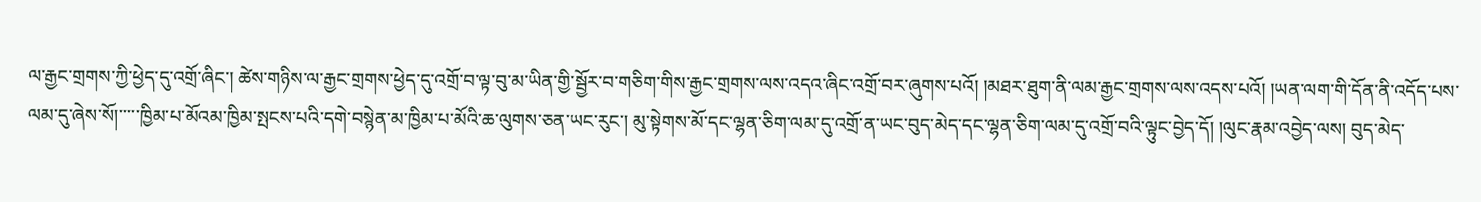ལ་རྒྱང་གྲགས་ཀྱི་ཕྱེད་དུ་འགྲོ་ཞིང་། ཚེས་གཉིས་ལ་རྒྱང་གྲགས་ཕྱེད་དུ་འགྲོ་བ་ལྟ་བུ་མ་ཡིན་གྱི་སྦྱོར་བ་གཅིག་གིས་རྒྱང་གྲགས་ལས་འདའ་ཞིང་འགྲོ་བར་ཞུགས་པའོ། །མཐར་ཐུག་ནི་ལམ་རྒྱང་གྲགས་ལས་འདས་པའོ། །ཡན་ལག་གི་དོན་ནི་འདོད་པས་ལམ་དུ་ཞེས་སོ།་་་་་ཁྱིམ་པ་མོའམ་ཁྱིམ་སྤངས་པའི་དགེ་བསྙེན་མ་ཁྱིམ་པ་མོའི་ཆ་ལུགས་ཅན་ཡང་རུང་། མུ་སྟེགས་མོ་དང་ལྷན་ཅིག་ལམ་དུ་འགྲོ་ན་ཡང་བུད་མེད་དང་ལྷན་ཅིག་ལམ་དུ་འགྲོ་བའི་ལྟུང་བྱེད་དོ། །ལུང་རྣམ་འབྱེད་ལས། བུད་མེད་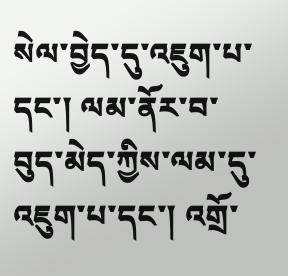སེལ་བྱེད་དུ་འཇུག་པ་དང་། ལམ་ནོར་བ་བུད་མེད་ཀྱིས་ལམ་དུ་འཇུག་པ་དང་། འགྲོ་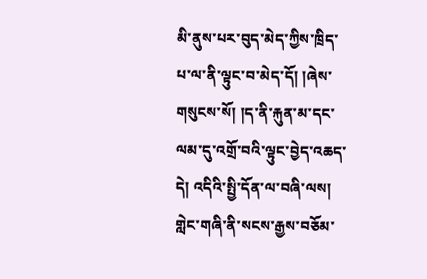མི་ནུས་པར་བུད་མེད་ཀྱིས་ཁྲིད་པ་ལ་ནི་ལྟུང་བ་མེད་དོ། །ཞེས་གསུངས་སོ། །ད་ནི་རྐུན་མ་དང་ལམ་དུ་འགྲོ་བའི་ལྟུང་བྱེད་འཆད་དེ། འདིའི་སྤྱི་དོན་ལ་བཞི་ལས། གླེང་གཞི་ནི་སངས་རྒྱས་བཅོམ་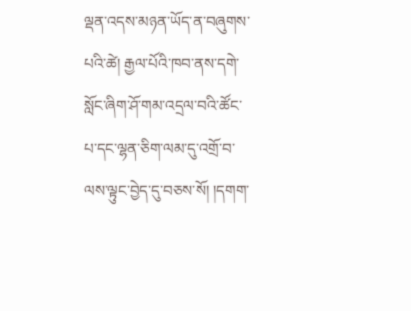ལྡན་འདས་མཉན་ཡོད་ན་བཞུགས་པའི་ཚེ། རྒྱལ་པོའི་ཁབ་ནས་དགེ་སློང་ཞིག་ཤོ་གམ་འདྲལ་བའི་ཚོང་པ་དང་ལྷན་ཅིག་ལམ་དུ་འགྲོ་བ་ལས་ལྟུང་བྱེད་དུ་བཅས་སོ། །དགག་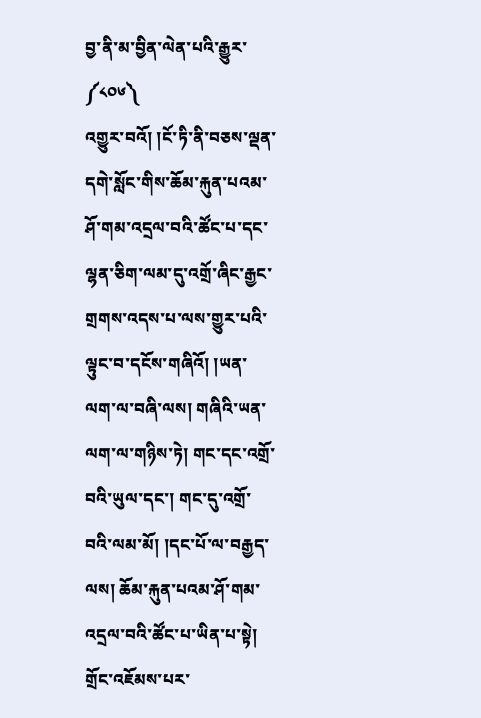བྱ་ནི་མ་བྱིན་ལེན་པའི་རྒྱུར་
༼༨༠༦༽
འགྱུར་བའོ། །ངོ་ཏི་ནི་བཅས་ལྡན་དགེ་སློང་གིས་ཆོམ་རྐུན་པའམ་ཤོ་གམ་འདྲལ་བའི་ཚོང་པ་དང་ལྷན་ཅིག་ལམ་དུ་འགྲོ་ཞིང་རྒྱང་གྲགས་འདས་པ་ལས་གྱུར་པའི་ལྟུང་བ་དངོས་གཞིའོ། །ཡན་ལག་ལ་བཞི་ལས། གཞིའི་ཡན་ལག་ལ་གཉིས་ཏེ། གང་དང་འགྲོ་བའི་ཡུལ་དང་། གང་དུ་འགྲོ་བའི་ལམ་མོ། །དང་པོ་ལ་བརྒྱད་ལས། ཆོམ་རྐུན་པའམ་ཤོ་གམ་འདྲལ་བའི་ཚོང་པ་ཡིན་པ་སྟེ། གྲོང་འཇོམས་པར་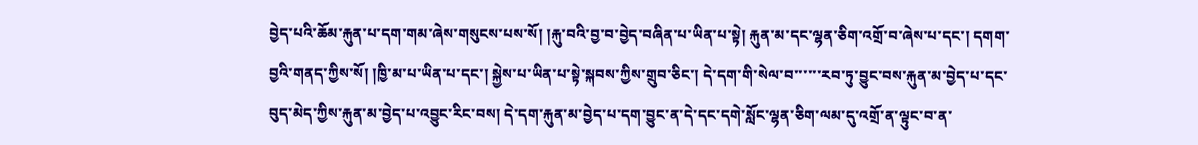བྱེད་པའི་ཆོམ་རྐུན་པ་དག་གམ་ཞེས་གསུངས་པས་སོ། །རྐུ་བའི་བྱ་བ་བྱེད་བཞིན་པ་ཡིན་པ་སྟེ། རྐུན་མ་དང་ལྷན་ཅིག་འགྲོ་བ་ཞེས་པ་དང་། དགག་བྱའི་གནད་ཀྱིས་སོ། །ཁྱི་མ་པ་ཡིན་པ་དང་། སྐྱེས་པ་ཡིན་པ་སྟེ་སྐབས་ཀྱིས་གྲུབ་ཅིང་། དེ་དག་གི་སེལ་བ་་་་་་རབ་ཏུ་བྱུང་བས་རྐུན་མ་བྱེད་པ་དང་བུད་མེད་ཀྱིས་རྐུན་མ་བྱེད་པ་འབྱུང་རིང་བས། དེ་དག་རྐུན་མ་བྱེད་པ་དག་བྱུང་ན་དེ་དང་དགེ་སློང་ལྷན་ཅིག་ལམ་དུ་འགྲོ་ན་ལྟུང་བ་ན་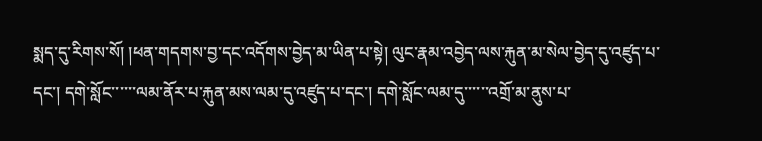སྨད་དུ་རིགས་སོ། །ཕན་གདགས་བྱ་དང་འདོགས་བྱེད་མ་ཡིན་པ་སྟེ། ལུང་རྣམ་འབྱེད་ལས་རྐུན་མ་སེལ་བྱེད་དུ་འཛུད་པ་དང་། དགེ་སློང་་་་་་ལམ་ནོར་པ་རྐུན་མས་ལམ་དུ་འཛུད་པ་དང་། དགེ་སློང་ལམ་དུ་་་་་་འགྲོ་མ་ནུས་པ་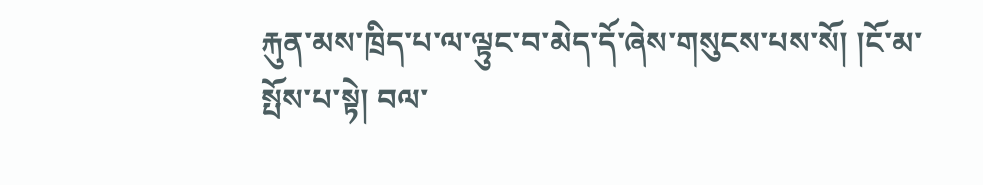རྐུན་མས་ཁྲིད་པ་ལ་ལྟུང་བ་མེད་དོ་ཞེས་གསུངས་པས་སོ། །ངོ་མ་སྤོས་པ་སྟེ། བལ་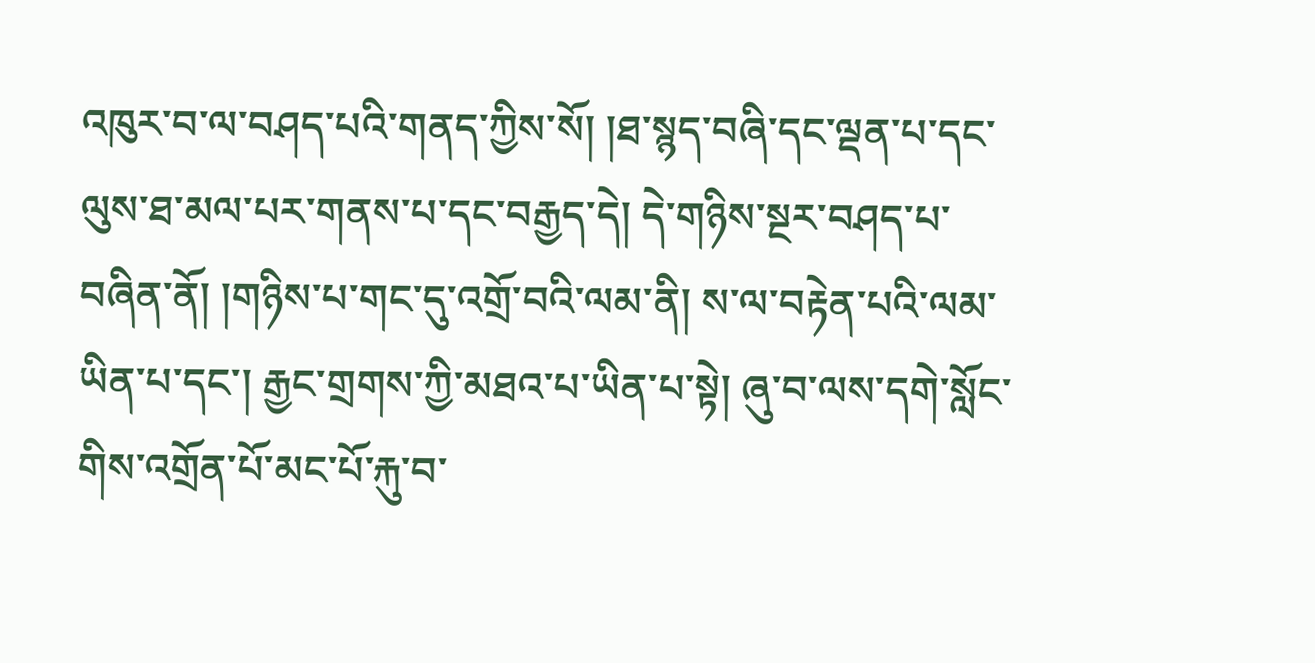འཁུར་བ་ལ་བཤད་པའི་གནད་ཀྱིས་སོ། །ཐ་སྙད་བཞི་དང་ལྡན་པ་དང་ལུས་ཐ་མལ་པར་གནས་པ་དང་བརྒྱད་དེ། དེ་གཉིས་སྔར་བཤད་པ་བཞིན་ནོ། །གཉིས་པ་གང་དུ་འགྲོ་བའི་ལམ་ནི། ས་ལ་བརྟེན་པའི་ལམ་ཡིན་པ་དང་། རྒྱང་གྲགས་ཀྱི་མཐའ་པ་ཡིན་པ་སྟེ། ཞུ་བ་ལས་དགེ་སློང་གིས་འགྲོན་པོ་མང་པོ་རྐུ་བ་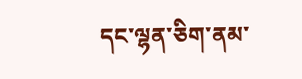དང་ལྷན་ཅིག་ནམ་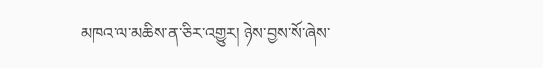མཁའ་ལ་མཆིས་ན་ཅིར་འགྱུར། ཉེས་བྱས་སོ་ཞེས་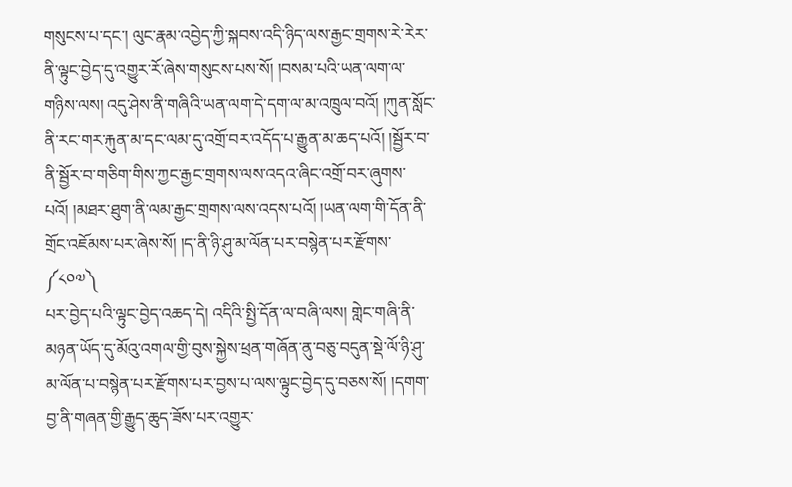གསུངས་པ་དང་། ལུང་རྣམ་འབྱེད་ཀྱི་སྐབས་འདི་ཉིད་ལས་རྒྱང་གྲགས་རེ་རེར་ནི་ལྟུང་བྱེད་དུ་འགྱུར་རོ་ཞེས་གསུངས་པས་སོ། །བསམ་པའི་ཡན་ལག་ལ་གཉིས་ལས། འདུ་ཤེས་ནི་གཞིའི་ཡན་ལག་དེ་དག་ལ་མ་འཁྲུལ་བའོ། །ཀུན་སློང་ནི་རང་གར་རྐུན་མ་དང་ལམ་དུ་འགྲོ་བར་འདོད་པ་རྒྱུན་མ་ཆད་པའོ། །སྦྱོར་བ་ནི་སྦྱོར་བ་གཅིག་གིས་ཀྱང་རྒྱང་གྲགས་ལས་འདའ་ཞིང་འགྲོ་བར་ཞུགས་པའོ། །མཐར་ཐུག་ནི་ལམ་རྒྱང་གྲགས་ལས་འདས་པའོ། །ཡན་ལག་གི་དོན་ནི་གྲོང་འཇོམས་པར་ཞེས་སོ། །ད་ནི་ཉི་ཤུ་མ་ལོན་པར་བསྙེན་པར་རྫོགས་
༼༨༠༧༽
པར་བྱེད་པའི་ལྟུང་བྱེད་འཆད་དེ། འདིའི་སྤྱི་དོན་ལ་བཞི་ལས། གླེང་གཞི་ནི་མཉན་ཡོད་དུ་མོའུ་འགལ་གྱི་བུས་སྐྱེས་ཕྲན་གཞོན་ནུ་བཅུ་བདུན་སྡེ་ལོ་ཉི་ཤུ་མ་ལོན་པ་བསྙེན་པར་རྫོགས་པར་བྱས་པ་ལས་ལྟུང་བྱེད་དུ་བཅས་སོ། །དགག་བྱ་ནི་གཞན་གྱི་རྒྱུད་ཆུད་ཟོས་པར་འགྱུར་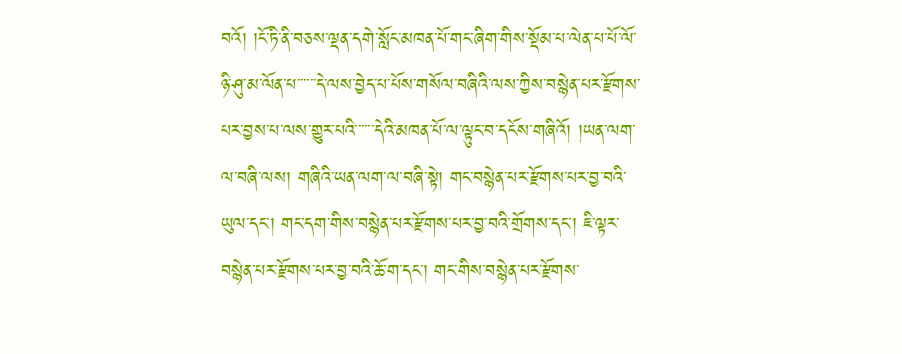བའོ། །ངོ་ཏི་ནི་བཅས་ལྡན་དགེ་སློང་མཁན་པོ་གང་ཞིག་གིས་སྡོམ་པ་ལེན་པ་པོ་ལོ་ཉི་ཤུ་མ་ལོན་པ་་་་་་དེ་ལས་བྱེད་པ་པོས་གསོལ་བཞིའི་ལས་ཀྱིས་བསྙེན་པར་རྫོགས་པར་བྱས་པ་ལས་གྱུར་པའི་་་་་་དེའི་མཁན་པོ་ལ་ལྟུང་བ་དངོས་གཞིའོ། །ཡན་ལག་ལ་བཞི་ལས། གཞིའི་ཡན་ལག་ལ་བཞི་སྟེ། གང་བསྙེན་པར་རྫོགས་པར་བྱ་བའི་ཡུལ་དང་། གང་དག་གིས་བསྙེན་པར་རྫོགས་པར་བྱ་བའི་གྲོགས་དང་། ཇི་ལྟར་བསྙེན་པར་རྫོགས་པར་བྱ་བའི་ཆོ་ག་དང་། གང་གིས་བསྙེན་པར་རྫོགས་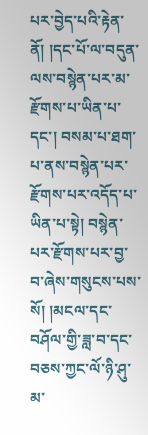པར་བྱེད་པའི་རྟེན་ནོ། །དང་པོ་ལ་བདུན་ལས་བསྙེན་པར་མ་རྫོགས་པ་ཡིན་པ་དང་། བསམ་པ་ཐག་པ་ནས་བསྙེན་པར་རྫོགས་པར་འདོད་པ་ཡིན་པ་སྟེ། བསྙེན་པར་རྫོགས་པར་བྱ་བ་ཞེས་གསུངས་པས་སོ། །མངལ་དང་བཤོལ་གྱི་ཟླ་བ་དང་བཅས་ཀྱང་ལོ་ཉི་ཤུ་མ་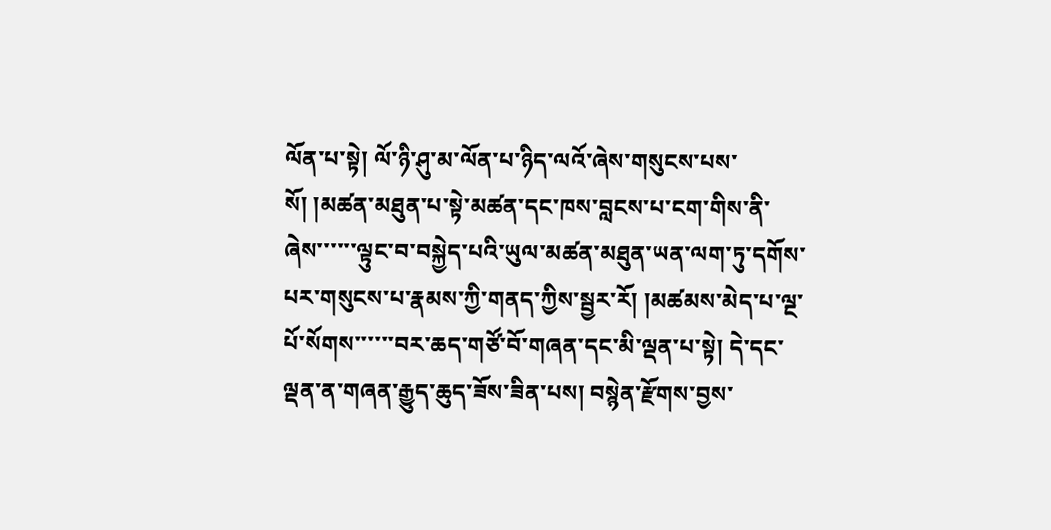ལོན་པ་སྟེ། ལོ་ཉི་ཤུ་མ་ལོན་པ་ཉིད་ལའོ་ཞེས་གསུངས་པས་སོ། །མཚན་མཐུན་པ་སྟེ་མཚན་དང་ཁས་བླངས་པ་ངག་གིས་ནི་ཞེས་་་་་་ལྟུང་བ་བསྐྱེད་པའི་ཡུལ་མཚན་མཐུན་ཡན་ལག་ཏུ་དགོས་པར་གསུངས་པ་རྣམས་ཀྱི་གནད་ཀྱིས་སྦྱར་རོ། །མཚམས་མེད་པ་ལྔ་པོ་སོགས་་་་་་བར་ཆད་གཙོ་བོ་གཞན་དང་མི་ལྡན་པ་སྟེ། དེ་དང་ལྡན་ན་གཞན་རྒྱུད་ཆུད་ཟོས་ཟིན་པས། བསྙེན་རྫོགས་བྱས་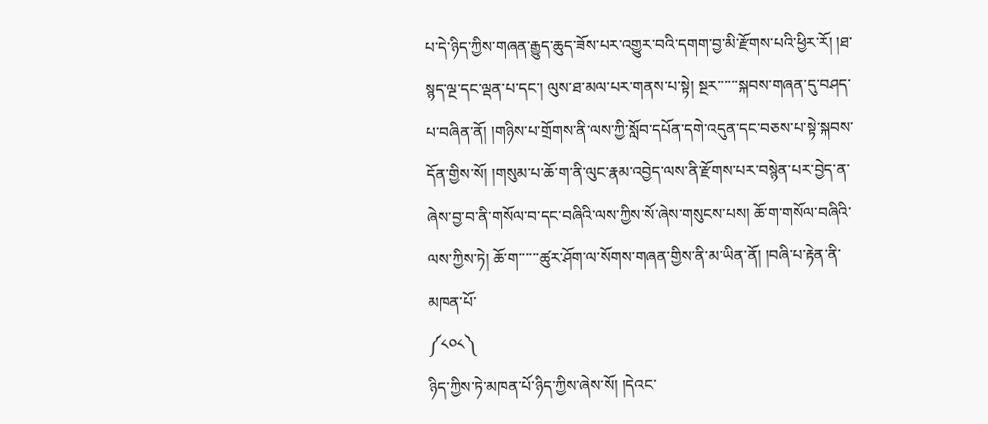པ་དེ་ཉིད་ཀྱིས་གཞན་རྒྱུད་ཆུད་ཟོས་པར་འགྱུར་བའི་དགག་བྱ་མི་རྫོགས་པའི་ཕྱིར་རོ། །ཐ་སྙད་ལྔ་དང་ལྡན་པ་དང་། ལུས་ཐ་མལ་པར་གནས་པ་སྟེ། སྔར་་་་་་སྐབས་གཞན་དུ་བཤད་པ་བཞིན་ནོ། །གཉིས་པ་གྲོགས་ནི་ལས་ཀྱི་སློབ་དཔོན་དགེ་འདུན་དང་བཅས་པ་སྟེ་སྐབས་དོན་གྱིས་སོ། །གསུམ་པ་ཆོ་ག་ནི་ལུང་རྣམ་འབྱེད་ལས་ནི་རྫོགས་པར་བསྙེན་པར་བྱེད་ན་ཞེས་བྱ་བ་ནི་གསོལ་བ་དང་བཞིའི་ལས་ཀྱིས་སོ་ཞེས་གསུངས་པས། ཆོ་ག་གསོལ་བཞིའི་ལས་ཀྱིས་ཏེ། ཆོ་ག་་་་་་ཚུར་ཤོག་ལ་སོགས་གཞན་གྱིས་ནི་མ་ཡིན་ནོ། །བཞི་པ་རྟེན་ནི་མཁན་པོ་
༼༨༠༨༽
ཉིད་ཀྱིས་ཏེ་མཁན་པོ་ཉིད་ཀྱིས་ཞེས་སོ། །དེའང་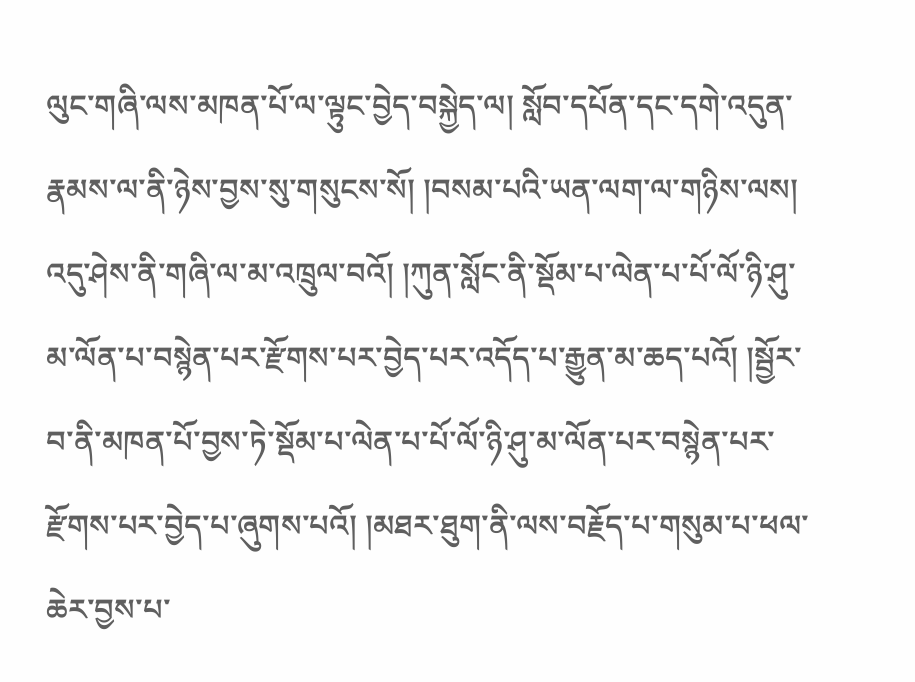ལུང་གཞི་ལས་མཁན་པོ་ལ་ལྟུང་བྱེད་བསྐྱེད་ལ། སློབ་དཔོན་དང་དགེ་འདུན་རྣམས་ལ་ནི་ཉེས་བྱས་སུ་གསུངས་སོ། །བསམ་པའི་ཡན་ལག་ལ་གཉིས་ལས། འདུ་ཤེས་ནི་གཞི་ལ་མ་འཁྲུལ་བའོ། །ཀུན་སློང་ནི་སྡོམ་པ་ལེན་པ་པོ་ལོ་ཉི་ཤུ་མ་ལོན་པ་བསྙེན་པར་རྫོགས་པར་བྱེད་པར་འདོད་པ་རྒྱུན་མ་ཆད་པའོ། །སྦྱོར་བ་ནི་མཁན་པོ་བྱས་ཏེ་སྡོམ་པ་ལེན་པ་པོ་ལོ་ཉི་ཤུ་མ་ལོན་པར་བསྙེན་པར་རྫོགས་པར་བྱེད་པ་ཞུགས་པའོ། །མཐར་ཐུག་ནི་ལས་བརྗོད་པ་གསུམ་པ་ཕལ་ཆེར་བྱས་པ་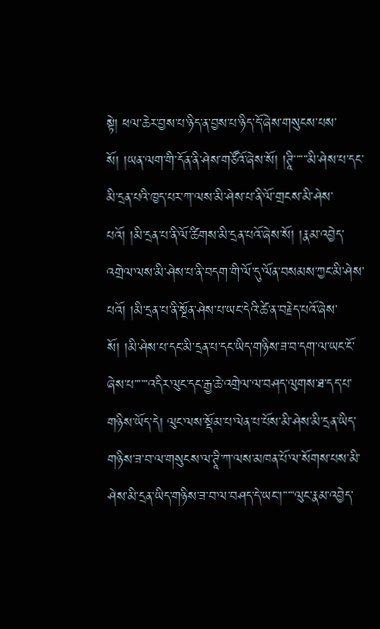སྟེ། ཕལ་ཆེར་བྱས་པ་ཉིད་ན་བྱས་པ་ཉིད་དོ་ཞེས་གསུངས་པས་སོ། །ཡན་ལག་གི་དོན་ནི་ཤེས་གཙོའོ་ཞེས་སོ། །ཊཱི་་་་་་མི་ཤེས་པ་དང་མི་དྲན་པའི་ཁྱད་པར་ཀ་ལས་མི་ཤེས་པ་ནི་ལོ་གྲངས་མི་ཤེས་པའོ། །མི་དྲན་པ་ནི་ལོ་ཚིགས་མི་དྲན་པའོ་ཞེས་སོ། །རྣམ་འབྱེད་འགྲེལ་ལས་མི་ཤེས་པ་ནི་བདག་གི་ལོ་དུ་ལོན་བསམས་ཀྱང་མི་ཤེས་པའོ། །མི་དྲན་པ་ནི་སྔོན་ཤེས་པ་ཡང་དེའི་ཚེ་ན་བརྗེད་པའོ་ཞེས་སོ། །མི་ཤེས་པ་དང་མི་དྲན་པ་དང་ཡིད་གཉིས་ཟ་བ་དག་ལ་ཡང་ངོ་ཞེས་པ་་་་་་འདིར་ལུང་དང་རྒྱ་ཆེ་འགྲེལ་ལ་བཤད་ལུགས་ཐ་དད་པ་གཉིས་ཡོད་དེ། ལུང་ལས་སྡོམ་པ་ལེན་པ་པོས་མི་ཤེས་མི་དྲན་ཡིད་གཉིས་ཟ་བ་ལ་གསུངས་ལ་ཊཱི་ཀ་ལས་མཁན་པོ་ལ་སོགས་པས་མི་ཤེས་མི་དྲན་ཡིད་གཉིས་ཟ་བ་ལ་བཤད་དེ་ཡང་།་་་་་ལུང་རྣམ་འབྱེད་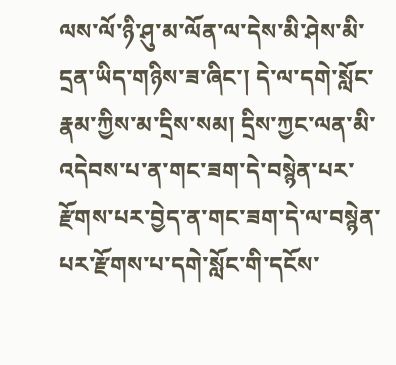ལས་ལོ་ཉི་ཤུ་མ་ལོན་ལ་དེས་མི་ཤེས་མི་དྲན་ཡིད་གཉིས་ཟ་ཞིང་། དེ་ལ་དགེ་སློང་རྣམ་ཀྱིས་མ་དྲིས་སམ། དྲིས་ཀྱང་ལན་མི་འདེབས་པ་ན་གང་ཟག་དེ་བསྙེན་པར་རྫོགས་པར་བྱེད་ན་གང་ཟག་དེ་ལ་བསྙེན་པར་རྫོགས་པ་དགེ་སློང་གི་དངོས་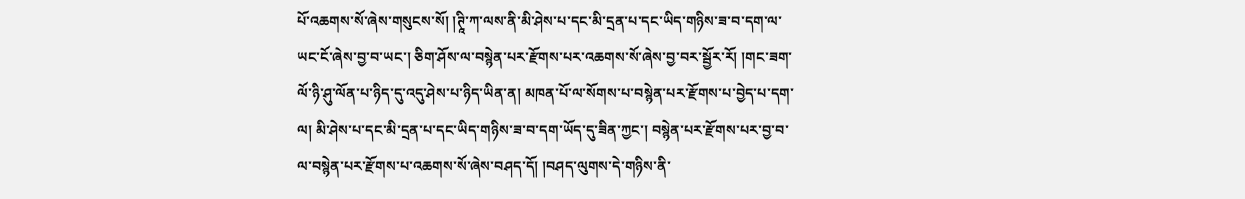པོ་འཆགས་སོ་ཞེས་གསུངས་སོ། །ཊཱི་ཀ་ལས་ནི་མི་ཤེས་པ་དང་མི་དྲན་པ་དང་ཡིད་གཉིས་ཟ་བ་དག་ལ་ཡང་ངོ་ཞེས་བྱ་བ་ཡང་། ཅིག་ཤོས་ལ་བསྙེན་པར་རྫོགས་པར་འཆགས་སོ་ཞེས་བྱ་བར་སྦྱོར་རོ། །གང་ཟག་ལོ་ཉི་ཤུ་ལོན་པ་ཉིད་དུ་འདུ་ཤེས་པ་ཉིད་ཡིན་ན། མཁན་པོ་ལ་སོགས་པ་བསྙེན་པར་རྫོགས་པ་བྱེད་པ་དག་ལ། མི་ཤེས་པ་དང་མི་དྲན་པ་དང་ཡིད་གཉིས་ཟ་བ་དག་ཡོད་དུ་ཟིན་ཀྱང་། བསྙེན་པར་རྫོགས་པར་བྱ་བ་ལ་བསྙེན་པར་རྫོགས་པ་འཆགས་སོ་ཞེས་བཤད་དོ། །བཤད་ལུགས་དེ་གཉིས་ནི་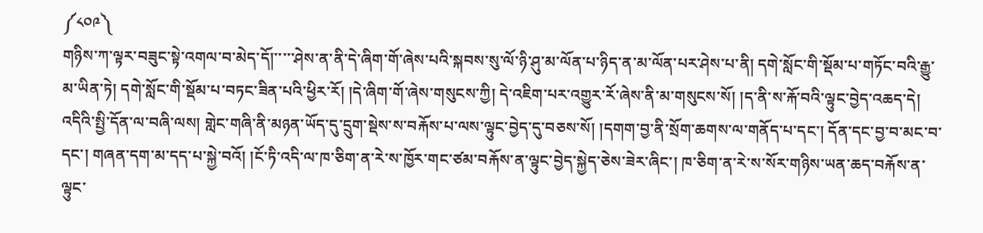༼༨༠༩༽
གཉིས་ཀ་ལྟར་བཟུང་སྟེ་འགལ་བ་མེད་དོ།་་་་་ཤེས་ན་ནི་དེ་ཞིག་གོ་ཞེས་པའི་སྐབས་སུ་ལོ་ཉི་ཤུ་མ་ལོན་པ་ཉིད་ན་མ་ལོན་པར་ཤེས་པ་ནི། དགེ་སློང་གི་སྡོམ་པ་གཏོང་བའི་རྒྱུ་མ་ཡིན་ཏེ། དགེ་སློང་གི་སྡོམ་པ་བཏང་ཟིན་པའི་ཕྱིར་རོ། །དེ་ཞིག་གོ་ཞེས་གསུངས་ཀྱི། དེ་འཇིག་པར་འགྱུར་རོ་ཞེས་ནི་མ་གསུངས་སོ། །ད་ནི་ས་རྐོ་བའི་ལྟུང་བྱེད་འཆད་དེ། འདིའི་སྤྱི་དོན་ལ་བཞི་ལས། གླེང་གཞི་ནི་མཉན་ཡོད་དུ་དྲུག་སྡེས་ས་བརྐོས་པ་ལས་ལྟུང་བྱེད་དུ་བཅས་སོ། །དགག་བྱ་ནི་སྲོག་ཆགས་ལ་གནོད་པ་དང་། དོན་དང་བྱ་བ་མང་བ་དང་། གཞན་དག་མ་དད་པ་སྐྱེ་བའོ། །ངོ་ཏི་འདི་ལ་ཁ་ཅིག་ན་རེ་ས་ཁྱོར་གང་ཙམ་བརྐོས་ན་ལྟུང་བྱེད་སྐྱེད་ཅེས་ཟེར་ཞིང་། ཁ་ཅིག་ན་རེ་ས་སོར་གཉིས་ཡན་ཆད་བརྐོས་ན་ལྟུང་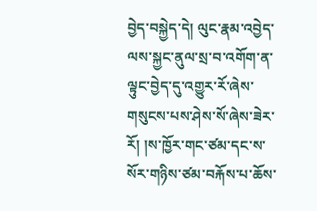བྱེད་བསྐྱེད་དེ། ལུང་རྣམ་འབྱེད་ལས་སྐྱང་ནུལ་སྲ་བ་འགོག་ན་ལྟུང་བྱེད་དུ་འགྱུར་རོ་ཞེས་གསུངས་པས་ཤེས་སོ་ཞེས་ཟེར་རོ། །ས་ཁྱོར་གང་ཙམ་དང་ས་སོར་གཉིས་ཙམ་བརྐོས་པ་ཆོས་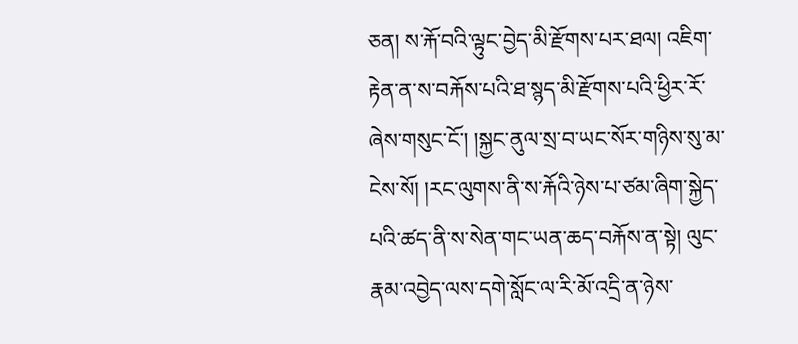ཅན། ས་རྐོ་བའི་ལྟུང་བྱེད་མི་རྫོགས་པར་ཐལ། འཇིག་རྟེན་ན་ས་བརྐོས་པའི་ཐ་སྙད་མི་རྫོགས་པའི་ཕྱིར་རོ་ཞེས་གསུང་ངོ་། །སྐྱང་ནུལ་སྲ་བ་ཡང་སོར་གཉིས་སུ་མ་ངེས་སོ། །རང་ལུགས་ནི་ས་རྐོའི་ཉེས་པ་ཙམ་ཞིག་སྐྱེད་པའི་ཚད་ནི་ས་སེན་གང་ཡན་ཆད་བརྐོས་ན་སྟེ། ལུང་རྣམ་འབྱེད་ལས་དགེ་སློང་ལ་རི་མོ་འདྲི་ན་ཉེས་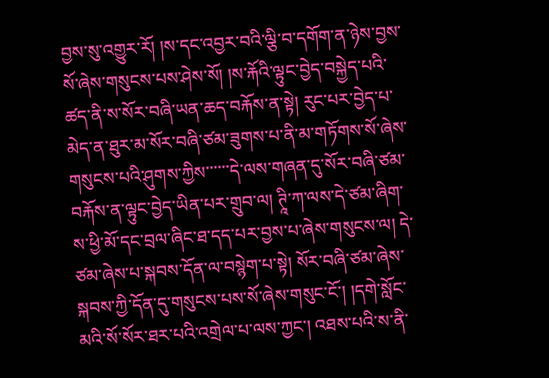བྱས་སུ་འགྱུར་རོ། །ས་དང་འབྱར་བའི་ལྕི་བ་དགོག་ན་ཉེས་བྱས་སོ་ཞེས་གསུངས་པས་ཤེས་སོ། །ས་རྐོའི་ལྟུང་བྱེད་བསྐྱེད་པའི་ཚད་ནི་ས་སོར་བཞི་ཡན་ཆད་བརྐོས་ན་སྟེ། རུང་པར་བྱེད་པ་མེད་ན་ཐུར་མ་སོར་བཞི་ཙམ་ཟུགས་པ་ནི་མ་གཏོགས་སོ་ཞེས་གསུངས་པའི་ཤུགས་ཀྱིས་་་་་་དེ་ལས་གཞན་དུ་སོར་བཞི་ཙམ་བརྐོས་ན་ལྟུང་བྱེད་ཡིན་པར་གྲུབ་ལ། ཊཱི་ཀ་ལས་དེ་ཙམ་ཞིག་ས་ཕྱི་མོ་དང་བྲལ་ཞིང་ཐ་དད་པར་བྱས་པ་ཞེས་གསུངས་ལ། དེ་ཙམ་ཞེས་པ་སྐབས་དོན་ལ་བསྙེག་པ་སྟེ། སོར་བཞི་ཙམ་ཞེས་སྐབས་ཀྱི་དོན་དུ་གསུངས་པས་སོ་ཞེས་གསུང་ངོ་། །དགེ་སློང་མའི་སོ་སོར་ཐར་པའི་འགྲེལ་པ་ལས་ཀྱང་། འཐས་པའི་ས་ནི་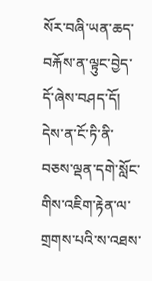སོར་བཞི་ཡན་ཆད་བརྐོས་ན་ལྟུང་བྱེད་དོ་ཞེས་བཤད་དོ། དེས་ན་ངོ་ཏི་ནི་བཅས་ལྡན་དགེ་སློང་གིས་འཇིག་རྟེན་ལ་གྲགས་པའི་ས་འཐས་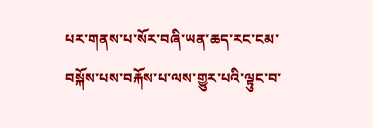པར་གནས་པ་སོར་བཞི་ཡན་ཆད་རང་ངམ་བསྐོས་པས་བརྐོས་པ་ལས་གྱུར་པའི་ལྟུང་བ་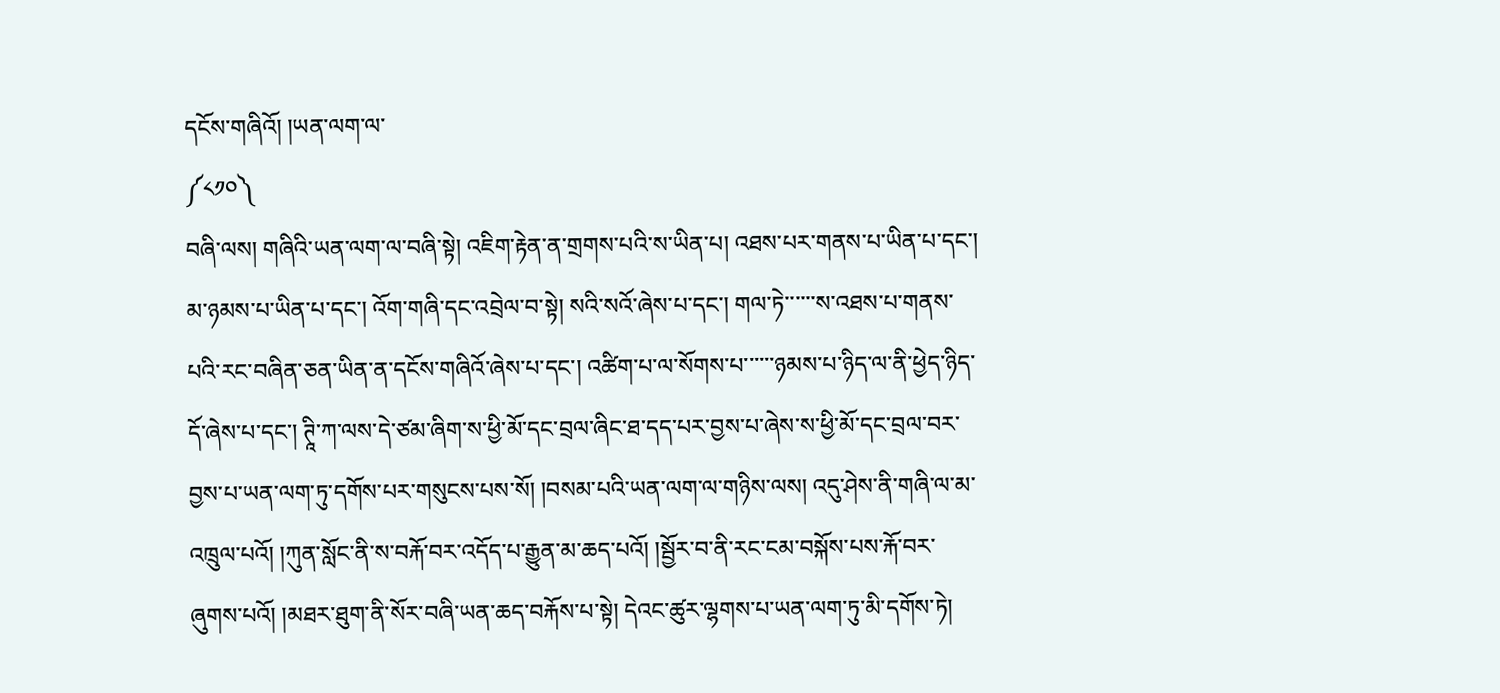དངོས་གཞིའོ། །ཡན་ལག་ལ་
༼༨༡༠༽
བཞི་ལས། གཞིའི་ཡན་ལག་ལ་བཞི་སྟེ། འཇིག་རྟེན་ན་གྲགས་པའི་ས་ཡིན་པ། འཐས་པར་གནས་པ་ཡིན་པ་དང་། མ་ཉམས་པ་ཡིན་པ་དང་། འོག་གཞི་དང་འབྲེལ་བ་སྟེ། སའི་སའོ་ཞེས་པ་དང་། གལ་ཏེ་་་་་་ས་འཐས་པ་གནས་པའི་རང་བཞིན་ཅན་ཡིན་ན་དངོས་གཞིའོ་ཞེས་པ་དང་། འཚིག་པ་ལ་སོགས་པ་་་་་་ཉམས་པ་ཉིད་ལ་ནི་ཕྱེད་ཉིད་དོ་ཞེས་པ་དང་། ཊཱི་ཀ་ལས་དེ་ཙམ་ཞིག་ས་ཕྱི་མོ་དང་བྲལ་ཞིང་ཐ་དད་པར་བྱས་པ་ཞེས་ས་ཕྱི་མོ་དང་བྲལ་བར་བྱས་པ་ཡན་ལག་ཏུ་དགོས་པར་གསུངས་པས་སོ། །བསམ་པའི་ཡན་ལག་ལ་གཉིས་ལས། འདུ་ཤེས་ནི་གཞི་ལ་མ་འཁྲུལ་པའོ། །ཀུན་སློང་ནི་ས་བརྐོ་བར་འདོད་པ་རྒྱུན་མ་ཆད་པའོ། །སྦྱོར་བ་ནི་རང་ངམ་བསྐོས་པས་རྐོ་བར་ཞུགས་པའོ། །མཐར་ཐུག་ནི་སོར་བཞི་ཡན་ཆད་བརྐོས་པ་སྟེ། དེའང་ཚུར་ལྷགས་པ་ཡན་ལག་ཏུ་མི་དགོས་ཏེ།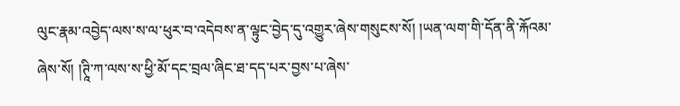ལུང་རྣམ་འབྱེད་ལས་ས་ལ་ཕུར་བ་འདེབས་ན་ལྟུང་བྱེད་དུ་འགྱུར་ཞེས་གསུངས་སོ། །ཡན་ལག་གི་དོན་ནི་རྐོའམ་ཞེས་སོ། །ཊཱི་ཀ་ལས་ས་ཕྱི་མོ་དང་བྲལ་ཞིང་ཐ་དད་པར་བྱས་པ་ཞེས་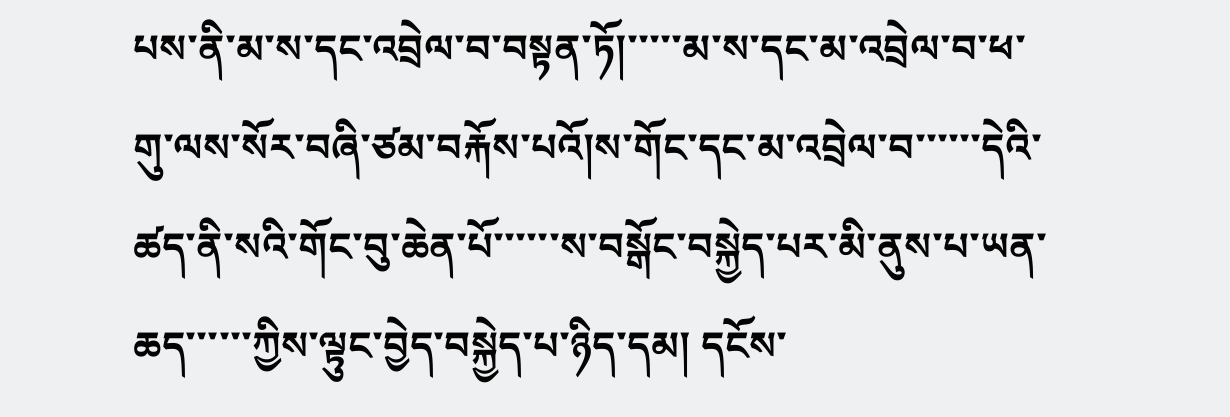པས་ནི་མ་ས་དང་འབྲེལ་བ་བསྟན་ཏོ།་་་་་མ་ས་དང་མ་འབྲེལ་བ་ཕ་གུ་ལས་སོར་བཞི་ཙམ་བརྐོས་པའོ།ས་གོང་དང་མ་འབྲེལ་བ་་་་་་དེའི་ཚད་ནི་སའི་གོང་བུ་ཆེན་པོ་་་་་་ས་བསྒོང་བསྐྱེད་པར་མི་ནུས་པ་ཡན་ཆད་་་་་་ཀྱིས་ལྟུང་བྱེད་བསྐྱེད་པ་ཉིད་དམ། དངོས་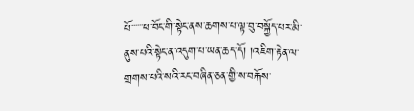པོ་་་་་་ཕ་བོང་གི་སྟེང་ནས་ཆགས་པ་ལྟ་བུ་བསྐྱོད་པར་མི་ནུས་པའི་སྟེང་ན་འདུག་པ་ཡན་ཆད་དོ། །འཇིག་རྟེན་ལ་གྲགས་པའི་སའི་རང་བཞིན་ཅན་གྱི་ས་བརྐོས་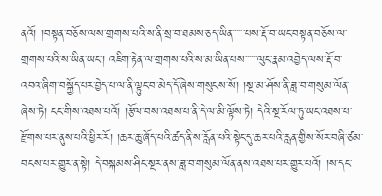ནའོ། །བསྟན་བཅོས་ལས་གྲགས་པའི་ས་ནི་སྲ་བ་ཐམས་ཅད་ཡིན་་་་་་པས་རྡོ་བ་ཡང་བསྟན་བཅོས་ལ་གྲགས་པའི་ས་ཡིན་ཡང་། འཇིག་རྟེན་ལ་གྲགས་པའི་ས་མ་ཡིན་པས་་་་་་ལུང་རྣམ་འབྱེད་ལས་རྡོ་བ་འབའ་ཞིག་བསྐྱོད་པར་བྱེད་པ་ལ་ནི་ལྟུང་བ་མེད་དོ་ཞེས་གསུངས་སོ། །སྔ་མ་ཤོས་ནི་ཟླ་བ་གསུམ་ལོན་ཞེས་ཏེ། ངང་གིས་འཐས་པའོ། །རྩོལ་བས་འཐས་པ་ནི་དེ་ལ་མི་ལྟོས་ཏེ། དེའི་སྔ་རོལ་ཏུ་ཡང་འཐས་པ་རྫོགས་པར་ནུས་པའི་ཕྱིར་རོ། །ཆར་ཆུ་ཞོད་པའི་ཚད་ནི་ས་རློན་པའི་སྟེང་དུ་ཆར་པའི་རླན་གྱིས་སོར་བཞི་ཙམ་བངས་པར་གྱུར་ན་སྟེ། དེ་བསྐམས་ཤིང་སྔར་ནས་ཟླ་བ་གསུམ་ལོན་ནས་འཐས་པར་གྱུར་པའོ། །ས་དང་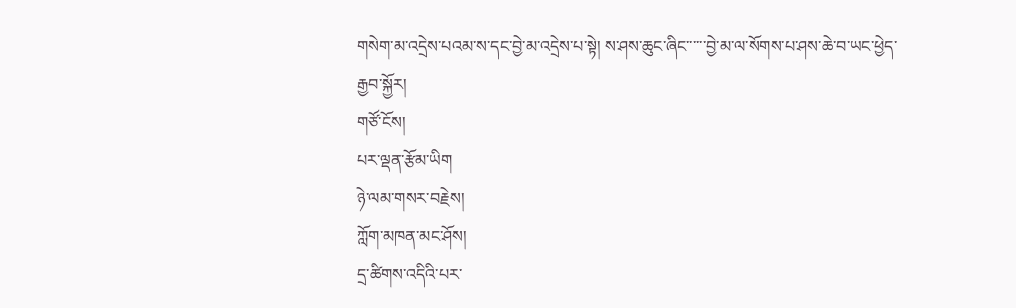གསེག་མ་འདྲེས་པའམ་ས་དང་བྱེ་མ་འདྲེས་པ་སྟེ། ས་ཤས་ཆུང་ཞིང་་་་་་བྱེ་མ་ལ་སོགས་པ་ཤས་ཆེ་བ་ཡང་ཕྱེད་
རྒྱབ་སྐྱོར།
གཙོ་ངོས།
པར་ལྡན་རྩོམ་ཡིག
ཉེ་ལམ་གསར་བརྗེས།
ཀློག་མཁན་མང་ཤོས།
དྲ་ཚིགས་འདིའི་པར་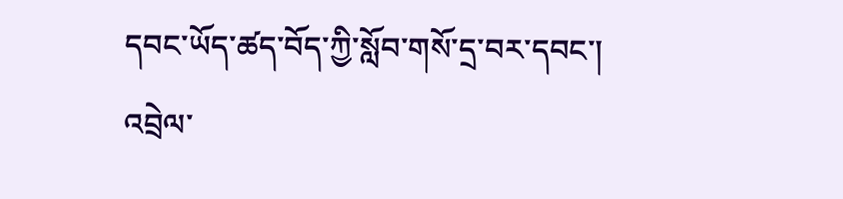དབང་ཡོད་ཚད་བོད་ཀྱི་སློབ་གསོ་དྲ་བར་དབང་།
འབྲེལ་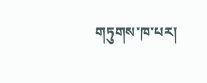གཏུགས་ཁ་པར།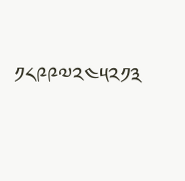༡༨༩༩༧༢༤༥༢༡༣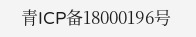青ICP备18000196号